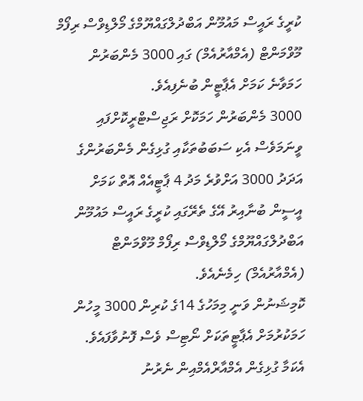ކުރީގެ ރައީސް މައުމޫން އަބްދުލްގައްޔޫމްގެ މޯލްޑިވްސް ރިފޯމް މޫވްމަންޓް (އެމްއާރުއެމް) ގައި 3000 މެންބަރުން ހަމަވާނެ ކަމަށް އެޕާޓީން ބުނެފިއެވެ.
3000 މެންބަރުން ހަމަކޮށް ރަޖިސްޓްރީކޮށްފައި ވީނަމަވެސް އެކި ސަބަބުތަކާއި ގުޅިގެން މެންބަރުންގެ އަދަދު 3000 އަށްވުރެ މަދު 4 ޕާޓީއެއް އޮތް ކަމަށް އީސީން ބުނާއިރު އޭގެ ތެރޭގައި ކުރީގެ ރައީސް މައުމޫން އަބްދުލްގައްޔޫމްގެ މޯލްޑިވްސް ރިފޯމް މޫވްމަންޓް (އެމްއާރުއެމް) ހިމެނެއެވެ.
ކޮމިޝަނުން ވަނީ މިމަހުގެ 14ގެ ކުރިން 3000 މީހުން ހަމަކުރުމަށް އެޕާޓީތަކަށް ނޯޓިސް ވެސް ފޮނުވާފައެވެ.
އެކަމާ ގުޅިގެން އެމްއާރްއެމްއިން ނެރުނު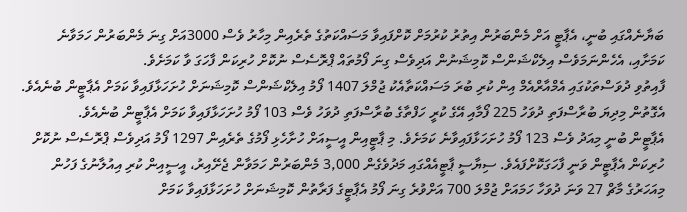ބަޔާނެއްގައި ބުނީ، އެޕާޓީ އަށް މެންބަރުން އިތުރު ކުރުމަށް ކޮށްފައިވާ މަސައްކަތުގެ ތެރެއިން މިހާރު ވެސް 3000އަށް ގިނަ މެންބަރުން ހަމަވާނެ ކަމަށާއި، އެހެންނަމަވެސް އިލެކްޝަންސް ކޮމިޝަނުން އަދިވެސް ގިނަ ފޯމުތައް ޕްރޮސެސް ނުކޮށް ހުރިކަން ފާހަގަ ވާ ކަމަށެވެ.
ފާއިތުވި ދުވަސްތަކުގައި އެމްއާރްއެމް އިން ކުރި ބުރަ މަސައްކަތާއެކު ޖުމްލަ 1407 ފޯމު އިލެކްޝަންސް ކޮމިޝަނަށް ހުށަހަޅާފައިވާ ކަމަށް އެޕާޓީން ބުނެއެވެ. އެގޮތުން މިދިޔަ ބުރާސްފަތި ދުވަހު 225 ފޯމާއި އޭގެ ކުރީ ހަފްތާގެ ބުރާސްފަތި ދުވަހު ވެސް 103 ފޯމު ހުށަހަޅާފައިވާ ކަމަށް އެޕާޓީން ބުނެއެވެ.
އެޕާޓީން ބުނީ މިއަދު ވެސް 123 ފޯމު ހުށަހަޅާފައިވާނެ ކަމަށެވެ. މި ޕާޓީއިން އީސީއަށް ހުށާހެޅި ފޯމުގެ ތެރެއިން 1297 ފޯމު އަދިވެސް ޕްރޮސެސް ނުކޮށް ހުރިކަން އެޕާޓީން ވަނީ ފާހަގަކޮށްފައެވެ. ސިޔާސީ ޕާޓީއެއްގައި މަދުވެގެން 3,000 މެންބަރުން ހަމަވާން ޖެށޭއިރު، އީސީއިން ކުރި އިއުލާނުގެ ފަހުން މިއަހަރުގެ މާޗް 27 ވަނަ ދުވަހާ ހަމައަށް ޖުމްލަ 700 އަށްވުރެ ގިނަ ފޯމު އެޕާޓީގެ ފަރާތުން ކޮމިޝަނަށް ހުށަހަޅާފައިވާ ކަމަށް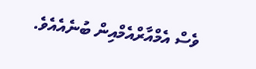ވެސް އެމްއާރްއެމްއިން ބުނެއެއެވެ.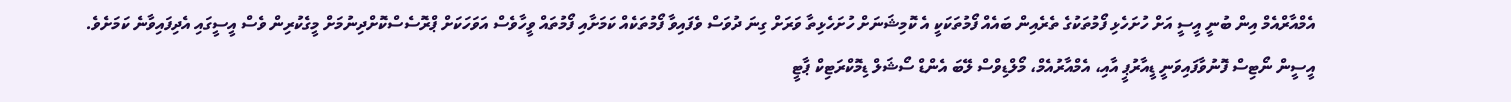އެމްއާރްއެމް އިން ބުނީ އީސީ އަށް ހުށަހެޅި ފޯމުތަކުގެ ތެރެއިން ބައެއް ފޯމުތަކަކީ އެ ކޮމިޝަނަށް ހުށަހެޅިތާ ވަރަށް ގިނަ ދުވަސް ވެފައިވާ ފޯމުތަކެއް ކަމަށާއި ފޯމުތައް ވީހާވެސް އަވަހަކަށް ޕްރޮސެސްކޮށްދިނުމަށް މީގެކުރިން ވެސް އީސީގައި އެދިފައިވާނެ ކަމަށެވެ.
އީސީން ނޯޓިސް ފޮނުވާފައިވަނީ ޑީއާރުޕީ އާއި، އެމްއާރުއެމް، މޯލްޑިވްސް ލޭބަ އެންޑް ސޯޝަލް ޑިމޮކްރަޓިކް ޕާޓީ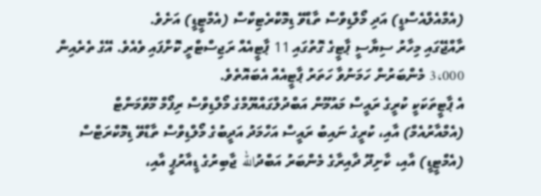(އެމްއެލްއެސްޑީ) އަދި މޯލްޑިވްސް ތާޑްވޭ ޑިމޮކްރެޓިކްސް (އެމްޓީޑީ) އަށެވެ.
ރާއްޖޭގައި މިހާރު ސިޔާސީ ޕާޓީގެ ގޮތުގައި 11 ޕާޓީއެއް ރަޖިސްޓްރީ ކޮށްފައި ވެއެވެ. އޭގެ ތެރެއިން 3،000 މެންބަރުން ހަމަނުވާ ހަތަރު ޕާޓީއެއް އެބައޮތެވެ.
އެ ޕާޓީތަކަކީ ކުރީގެ ރައީސް މައުމޫން އަބްދުލްގައްޔޫމްގެ މޯލްޑިވްސް ރިފޯމް މޫވްމަންޓް (އެމްއާރުއެމް) އާއި، ކުރީގެ ނައިބު ރައީސް އަހްމަދު އަދީބުގެ މޯލްޑިވްސް ތާޑްވޭ ޑިމޮކްރަޓްސް (އެމްޓީޑީ) އާއި، ކާށިދޫ ދާއިރާގެ މެންބަރު އަބްދުالله ޖާބިރުގެ ޑީއާރުޕީ އާއި،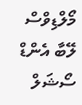މޯލްޑިވްސް ލޭބާ އެންޑް ސޯޝަލް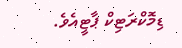ޑިމޮކްރަޓިކް ޕާޓީއެވެ.